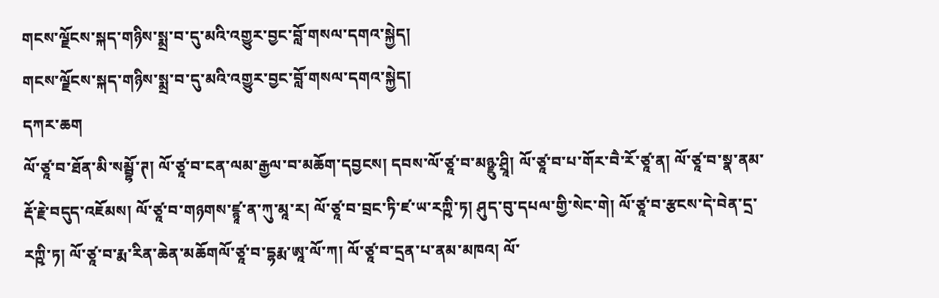གངས་ལྗོངས་སྐད་གཉིས་སྨྲ་བ་དུ་མའི་འགྱུར་བྱང་བློ་གསལ་དགའ་སྐྱེད།
གངས་ལྗོངས་སྐད་གཉིས་སྨྲ་བ་དུ་མའི་འགྱུར་བྱང་བློ་གསལ་དགའ་སྐྱེད།
དཀར་ཆག
ལོ་ཙཱ་བ་ཐོན་མི་སམྦྷོ་ཊ། ལོ་ཙཱ་བ་ངན་ལམ་རྒྱལ་བ་མཆོག་དབྱངས། དབས་ལོ་ཙཱ་བ་མཉྫུ་ཤྲཱི། ལོ་ཙཱ་བ་པ་གོར་བཻ་རོ་ཙཱ་ན། ལོ་ཙཱ་བ་སྣ་ནམ་རྡོ་རྗེ་བདུད་འཇོམས། ལོ་ཙཱ་བ་གཉགས་ཛྙཱ་ན་ཀུ་མཱ་ར། ལོ་ཙཱ་བ་བྲང་ཏི་ཛ་ཡ་རཀྵི་ཏ། ཤུད་བུ་དཔལ་གྱི་སེང་གེ། ལོ་ཙཱ་བ་རྩངས་དེ་བེན་དྲ་རཀྵི་ཏ། ལོ་ཙཱ་བ་རྨ་རིན་ཆེན་མཆོགལོ་ཙཱ་བ་དྷརྨ་ཨཱ་ལོ་ཀ། ལོ་ཙཱ་བ་དྲན་པ་ནམ་མཁའ། ལོ་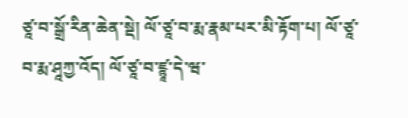ཙཱ་བ་སྒྲོ་རིན་ཆེན་སྡེ། ལོ་ཙཱ་བ་རྨ་རྣམ་པར་མི་རྟོག་པ། ལོ་ཙཱ་བ་རྨ་ཤཱཀྱ་འོད། ལོ་ཙཱ་བ་ཛྙཱ་དེ་ཝ་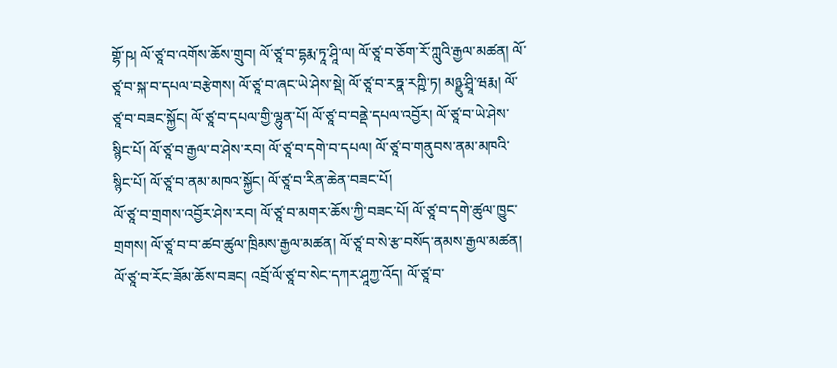གྷོ་ཥ། ལོ་ཙཱ་བ་འགོས་ཆོས་གྲུབ། ལོ་ཙཱ་བ་དྷརྨ་ཏཱ་ཤཱི་ལ། ལོ་ཙཱ་བ་ཅོག་རོ་ཀླུའི་རྒྱལ་མཚན། ལོ་ཙཱ་བ་སྐ་བ་དཔལ་བརྩེགས། ལོ་ཙཱ་བ་ཞང་ཡེ་ཤེས་སྡེ། ལོ་ཙཱ་བ་རཏྣ་རཀྵི་ཏ། མཉྫུ་ཤྲཱི་ཝརྨ། ལོ་ཙཱ་བ་བཟང་སྐྱོང། ལོ་ཙཱ་བ་དཔལ་གྱི་ལྷུན་པོ། ལོ་ཙཱ་བ་བནྡེ་དཔལ་འབྱོར། ལོ་ཙཱ་བ་ཡེ་ཤེས་སྙིང་པོ། ལོ་ཙཱ་བ་རྒྱལ་བ་ཤེས་རབ། ལོ་ཙཱ་བ་དགེ་བ་དཔལ། ལོ་ཙཱ་བ་གནུབས་ནམ་མཁའི་སྙིང་པོ། ལོ་ཙཱ་བ་ནམ་མཁའ་སྐྱོང། ལོ་ཙཱ་བ་རིན་ཆེན་བཟང་པོ།
ལོ་ཙཱ་བ་གྲགས་འབྱོར་ཤེས་རབ། ལོ་ཙཱ་བ་མགར་ཆོས་ཀྱི་བཟང་པོ། ལོ་ཙཱ་བ་དགེ་ཚུལ་ཁྱུང་གྲགས། ལོ་ཙཱ་བ་བ་ཚབ་ཚུལ་ཁྲིམས་རྒྱལ་མཚན། ལོ་ཙཱ་བ་སེ་རྩ་བསོད་ནམས་རྒྱལ་མཚན། ལོ་ཙཱ་བ་རོང་ཟོམ་ཆོས་བཟང། འབྲོ་ལོ་ཙཱ་བ་སེང་དཀར་ཤཱཀྱ་འོད། ལོ་ཙཱ་བ་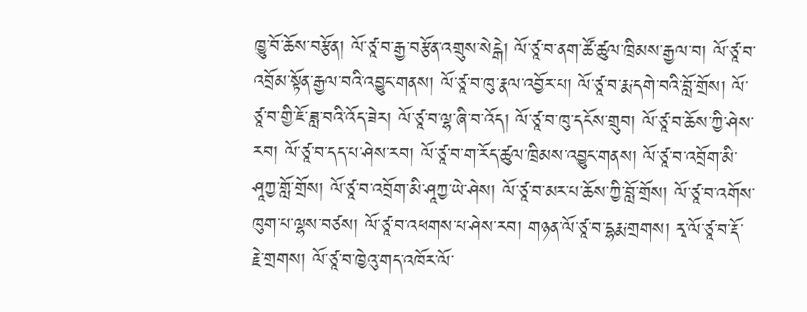ཁྱུ་བོ་ཆོས་བརྩོན། ལོ་ཙཱ་བ་རྒྱ་བརྩོན་འགྲུས་སེངྒེ། ལོ་ཙཱ་བ་ནག་ཚོ་ཚུལ་ཁྲིམས་རྒྱལ་བ། ལོ་ཙཱ་བ་འབྲོམ་སྟོན་རྒྱལ་བའི་འབྱུང་གནས། ལོ་ཙཱ་བ་ཁུ་རྣལ་འབྱོར་པ། ལོ་ཙཱ་བ་རྨ་དགེ་བའི་བློ་གྲོས། ལོ་ཙཱ་བ་གྱི་ཇོ་ཟླ་བའི་འོད་ཟེར། ལོ་ཙཱ་བ་ལྷ་ཞི་བ་འོད། ལོ་ཙཱ་བ་ཁུ་དངོས་གྲུབ། ལོ་ཙཱ་བ་ཆོས་ཀྱི་ཤེས་རབ། ལོ་ཙཱ་བ་དད་པ་ཤེས་རབ། ལོ་ཙཱ་བ་ག་རོད་ཚུལ་ཁྲིམས་འབྱུང་གནས། ལོ་ཙཱ་བ་འབྲོག་མི་ཤཱཀྱ་གློ་གྲོས། ལོ་ཙཱ་བ་འབྲོག་མི་ཤཱཀྱ་ཡེ་ཤེས། ལོ་ཙཱ་བ་མར་པ་ཆོས་ཀྱི་བློ་གྲོས། ལོ་ཙཱ་བ་འགོས་ཁུག་པ་ལྷས་བཙས། ལོ་ཙཱ་བ་འཕགས་པ་ཤེས་རབ། གཉན་ལོ་ཙཱ་བ་དྷརྨ་གྲགས། རྭ་ལོ་ཙཱ་བ་རྡོ་རྗེ་གྲགས། ལོ་ཙཱ་བ་ཁྱེའུ་གད་འཁོར་ལོ་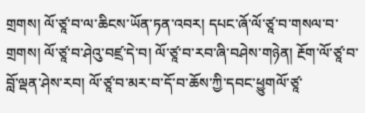གྲགས། ལོ་ཙཱ་བ་ལ་ཆིངས་ཡོན་ཏན་འབར། དཔང་ཞོ་ལོ་ཙཱ་བ་གསལ་བ་གྲགས། ལོ་ཙཱ་བ་ཤེའུ་བཛྲ་དེ་བ། ལོ་ཙཱ་བ་རབ་ཞི་བཤེས་གཉེན། རྔོག་ལོ་ཙཱ་བ་བློ་ལྡན་ཤེས་རབ། ལོ་ཙཱ་བ་མར་བ་དོ་བ་ཆོས་ཀྱི་དབང་ཕྱུགལོ་ཙཱ་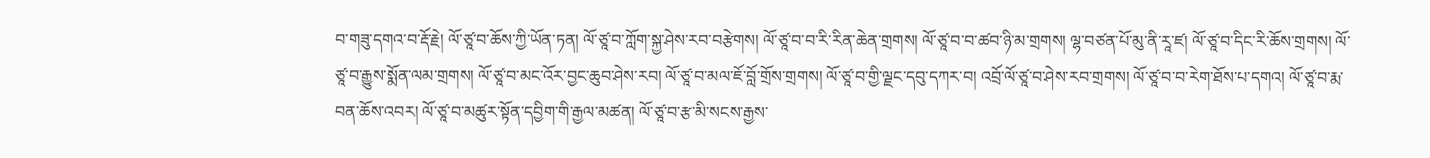བ་གཟུ་དགའ་བ་རྡོ་རྗེ། ལོ་ཙཱ་བ་ཆོས་ཀྱི་ཡོན་ཏན། ལོ་ཙཱ་བ་ཀློག་སྐྱ་ཤེས་རབ་བརྩེགས། ལོ་ཙཱ་བ་བ་རི་རིན་ཆེན་གྲགས། ལོ་ཙཱ་བ་བ་ཚབ་ཉི་མ་གྲགས། ལྷ་བཙན་པོ་མུ་ནི་རཱ་ཛ། ལོ་ཙཱ་བ་དིང་རི་ཆོས་གྲགས། ལོ་ཙཱ་བ་རྒྱུས་སྨོན་ལམ་གྲགས། ལོ་ཙཱ་བ་མང་འོར་བྱང་ཆུབ་ཤེས་རབ། ལོ་ཙཱ་བ་མལ་ཇོ་བློ་གྲོས་གྲགས། ལོ་ཙཱ་བ་གྱི་ལྗང་དབུ་དཀར་བ། འབྲོ་ལོ་ཙཱ་བ་ཤེས་རབ་གྲགས། ལོ་ཙཱ་བ་བ་རེག་ཐོས་པ་དགའ། ལོ་ཙཱ་བ་རྨ་བན་ཆོས་འབར། ལོ་ཙཱ་བ་མཚུར་སྟོན་དབྱིག་གི་རྒྱལ་མཚན། ལོ་ཙཱ་བ་རྩ་མི་སངས་རྒྱས་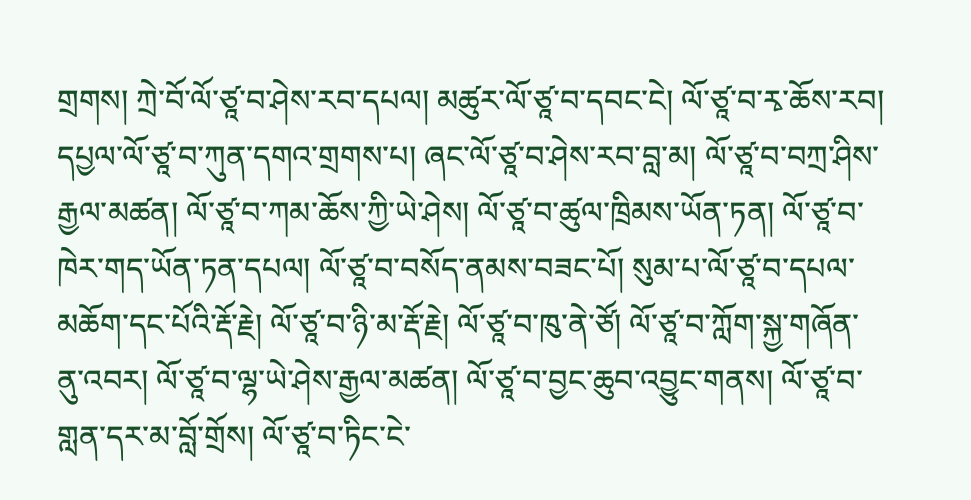གྲགས། ཀྲེ་བོ་ལོ་ཙཱ་བ་ཤེས་རབ་དཔལ། མཚུར་ལོ་ཙཱ་བ་དབང་ངེ། ལོ་ཙཱ་བ་རྭ་ཆོས་རབ། དཔྱལ་ལོ་ཙཱ་བ་ཀུན་དགའ་གྲགས་པ། ཞང་ལོ་ཙཱ་བ་ཤེས་རབ་བླ་མ། ལོ་ཙཱ་བ་བཀྲ་ཤིས་རྒྱལ་མཚན། ལོ་ཙཱ་བ་ཀམ་ཆོས་ཀྱི་ཡེ་ཤེས། ལོ་ཙཱ་བ་ཚུལ་ཁྲིམས་ཡོན་ཏན། ལོ་ཙཱ་བ་ཁེར་གད་ཡོན་ཏན་དཔལ། ལོ་ཙཱ་བ་བསོད་ནམས་བཟང་པོ། སུམ་པ་ལོ་ཙཱ་བ་དཔལ་མཆོག་དང་པོའི་རྡོ་རྗེ། ལོ་ཙཱ་བ་ཉི་མ་རྡོ་རྗེ། ལོ་ཙཱ་བ་ཁུ་ནེ་ཙོ། ལོ་ཙཱ་བ་ཀློག་སྐྱ་གཞོན་ནུ་འབར། ལོ་ཙཱ་བ་ལྷ་ཡེ་ཤེས་རྒྱལ་མཚན། ལོ་ཙཱ་བ་བྱང་ཆུབ་འབྱུང་གནས། ལོ་ཙཱ་བ་གླན་དར་མ་བློ་གྲོས། ལོ་ཙཱ་བ་ཏིང་ངེ་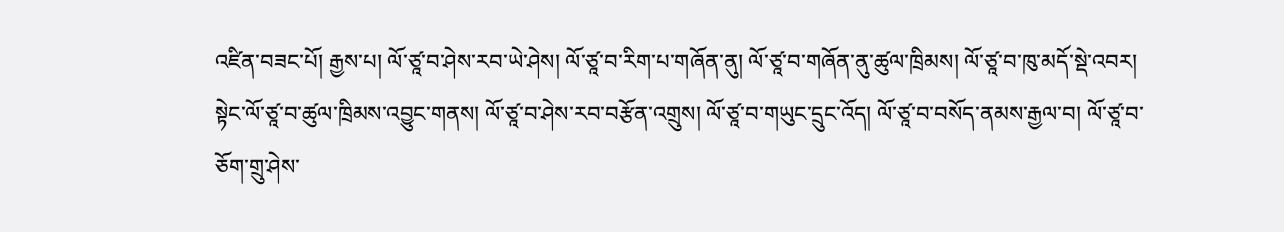འཛིན་བཟང་པོ། རྒྱས་པ། ལོ་ཙཱ་བ་ཤེས་རབ་ཡེ་ཤེས། ལོ་ཙཱ་བ་རིག་པ་གཞོན་ནུ། ལོ་ཙཱ་བ་གཞོན་ནུ་ཚུལ་ཁྲིམས། ལོ་ཙཱ་བ་ཁུ་མདོ་སྡེ་འབར། སྟེང་ལོ་ཙཱ་བ་ཚུལ་ཁྲིམས་འབྱུང་གནས། ལོ་ཙཱ་བ་ཤེས་རབ་བརྩོན་འགྲུས། ལོ་ཙཱ་བ་གཡུང་དྲུང་འོད། ལོ་ཙཱ་བ་བསོད་ནམས་རྒྱལ་བ། ལོ་ཙཱ་བ་ཅོག་གྲུ་ཤེས་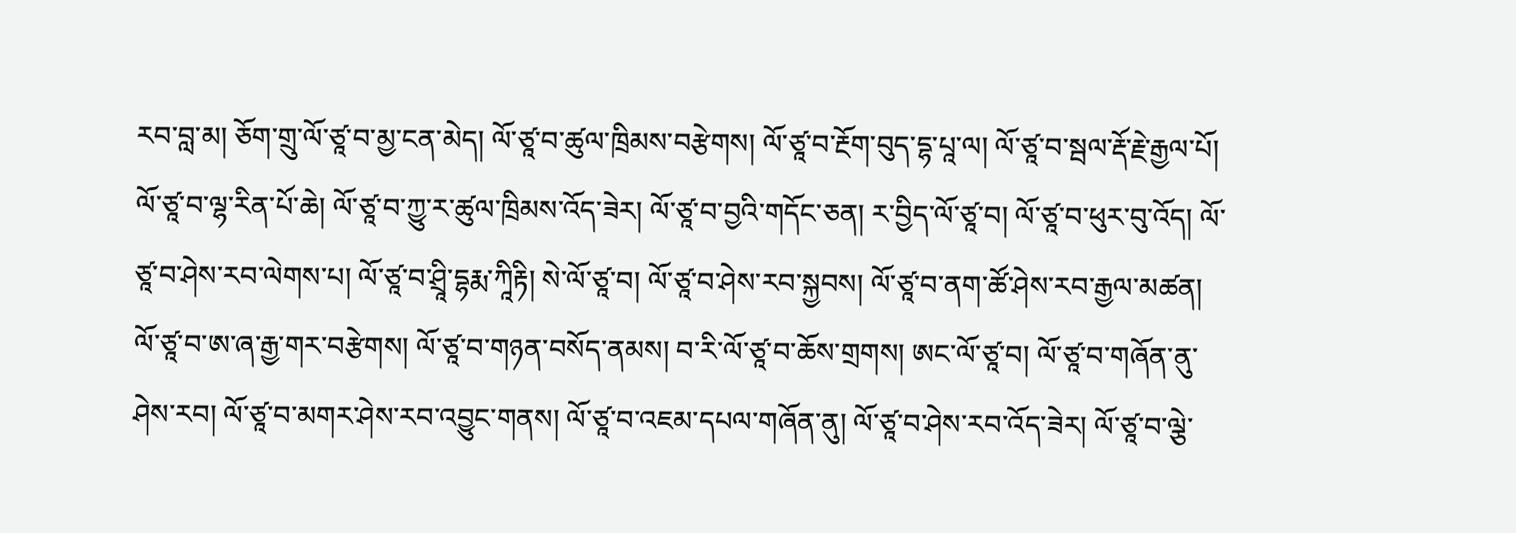རབ་བླ་མ། ཅོག་གྲུ་ལོ་ཙཱ་བ་མྱ་ངན་མེད། ལོ་ཙཱ་བ་ཚུལ་ཁྲིམས་བརྩེགས། ལོ་ཙཱ་བ་རྔོག་བུད་དྷ་པཱ་ལ། ལོ་ཙཱ་བ་སྦལ་རྡོ་རྗེ་རྒྱལ་པོ། ལོ་ཙཱ་བ་ལྷ་རིན་པོ་ཆེ། ལོ་ཙཱ་བ་ཀྱུ་ར་ཚུལ་ཁྲིམས་འོད་ཟེར། ལོ་ཙཱ་བ་བྱའི་གདོང་ཅན། ར་བྱིད་ལོ་ཙཱ་བ། ལོ་ཙཱ་བ་ཕུར་བུ་འོད། ལོ་ཙཱ་བ་ཤེས་རབ་ལེགས་པ། ལོ་ཙཱ་བ་ཤྲཱི་དྷརྨ་ཀཱིརྟི། སེ་ལོ་ཙཱ་བ། ལོ་ཙཱ་བ་ཤེས་རབ་སྐྱབས། ལོ་ཙཱ་བ་ནག་ཚོ་ཤེས་རབ་རྒྱལ་མཚན། ལོ་ཙཱ་བ་ཨ་ཞ་རྒྱ་གར་བརྩེགས། ལོ་ཙཱ་བ་གཉན་བསོད་ནམས། བ་རི་ལོ་ཙཱ་བ་ཆོས་གྲགས། ཨང་ལོ་ཙཱ་བ། ལོ་ཙཱ་བ་གཞོན་ནུ་ཤེས་རབ། ལོ་ཙཱ་བ་མགར་ཤེས་རབ་འབྱུང་གནས། ལོ་ཙཱ་བ་འཇམ་དཔལ་གཞོན་ནུ། ལོ་ཙཱ་བ་ཤེས་རབ་འོད་ཟེར། ལོ་ཙཱ་བ་ལྕེ་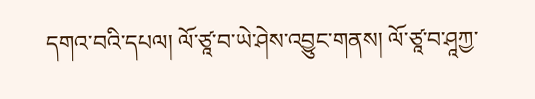དགའ་བའི་དཔལ། ལོ་ཙཱ་བ་ཡེ་ཤེས་འབྱུང་གནས། ལོ་ཙཱ་བ་ཤཱཀྱ་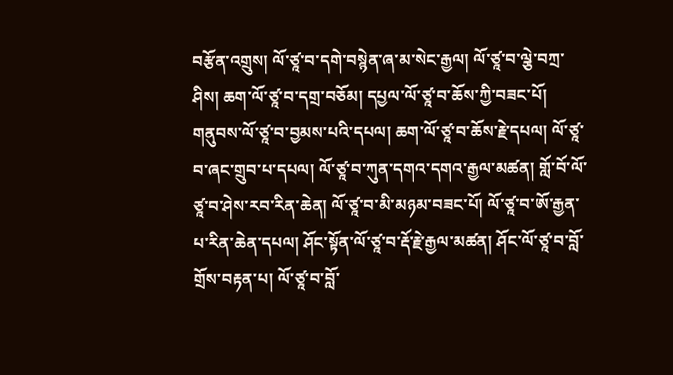བརྩོན་འགྲུས། ལོ་ཙཱ་བ་དགེ་བསྙེན་ཞ་མ་སེང་རྒྱལ། ལོ་ཙཱ་བ་ལྕེ་བཀྲ་ཤིས། ཆག་ལོ་ཙཱ་བ་དགྲ་བཅོམ། དཔྱལ་ལོ་ཙཱ་བ་ཆོས་ཀྱི་བཟང་པོ། གནུབས་ལོ་ཙཱ་བ་བྱམས་པའི་དཔལ། ཆག་ལོ་ཙཱ་བ་ཆོས་རྗེ་དཔལ། ལོ་ཙཱ་བ་ཞང་གྲུབ་པ་དཔལ། ལོ་ཙཱ་བ་ཀུན་དགའ་དགའ་རྒྱལ་མཚན། གློ་བོ་ལོ་ཙཱ་བ་ཤེས་རབ་རིན་ཆེན། ལོ་ཙཱ་བ་མི་མཉམ་བཟང་པོ། ལོ་ཙཱ་བ་ཨོ་རྒྱན་པ་རིན་ཆེན་དཔལ། ཤོང་སྟོན་ལོ་ཙཱ་བ་རྡོ་རྗེ་རྒྱལ་མཚན། ཤོང་ལོ་ཙཱ་བ་བློ་གྲོས་བརྟན་པ། ལོ་ཙཱ་བ་བློ་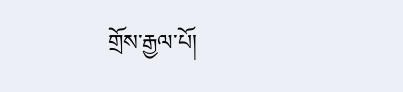གྲོས་རྒྱལ་པོ།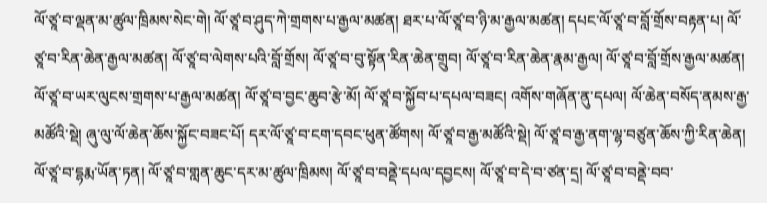ལོ་ཙཱ་བ་ལྡན་མ་ཚུལ་ཁྲིམས་སེང་གེ། ལོ་ཙཱ་བ་ཤུད་ཀེ་གྲགས་པ་རྒྱལ་མཚན། ཐར་པ་ལོ་ཙཱ་བ་ཉི་མ་རྒྱལ་མཚན། དཔང་ལོ་ཙཱ་བ་བློ་གྲོས་བརྟན་པ། ལོ་ཙཱ་བ་རིན་ཆེན་རྒྱལ་མཚན། ལོ་ཙཱ་བ་ལེགས་པའི་བློ་གྲོས། ལོ་ཙཱ་བ་བུ་སྟོན་རིན་ཆེན་གྲུབ། ལོ་ཙཱ་བ་རིན་ཆེན་རྣམ་རྒྱལ། ལོ་ཙཱ་བ་བློ་གྲོས་རྒྱལ་མཚན། ལོ་ཙཱ་བ་ཡར་ལུངས་གྲགས་པ་རྒྱལ་མཚན། ལོ་ཙཱ་བ་བྱང་ཆུབ་རྩེ་མོ། ལོ་ཙཱ་བ་སྐྱོབ་པ་དཔལ་བཟང། འགོས་གཞོན་ནུ་དཔལ། ལོ་ཆེན་བསོད་ནམས་རྒྱ་མཚོའི་སྡེ། ཞུ་ལུ་ལོ་ཆེན་ཆོས་སྐྱོང་བཟང་པོ། དར་ལོ་ཙཱ་བ་ངག་དབང་ཕུན་ཚོགས། ལོ་ཙཱ་བ་རྒྱ་མཚོའི་སྡེ། ལོ་ཙཱ་བ་རྒྱ་ནག་ལྷ་བཙུན་ཆོས་ཀྱི་རིན་ཆེན། ལོ་ཙཱ་བ་དྷརྨ་ཡོན་ཏན། ལོ་ཙཱ་བ་གླན་ཆུང་དར་མ་ཚུལ་ཁྲིམས། ལོ་ཙཱ་བ་བནྡེ་དཔལ་དབྱངས། ལོ་ཙཱ་བ་དེ་བ་ཙན་དྲ། ལོ་ཙཱ་བ་བནྡེ་བབ་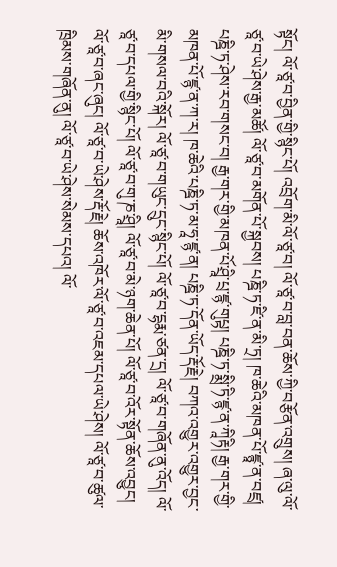སྟོང། ལོ་ཙཱ་བ་བྱིན་གྱི་སྙིང་པོ། འབྲོག་མི་ལོ་ཙཱ་བ། ལོ་ཙཱ་བ་བླ་བན་ཆོས་ཀྱི་བརྩོན་འགྲུས། ཞ་ལུ་ལོ་ཙཱ་བ་ཡེ་ཤེས་རྒྱ་མཚོ། ལོ་ཙཱ་བ་མགོན་པོ་སྐྱབས། པཎྜི་ཏ་ཛི་ན་མི་ཏྲ། ཁ་ཆེའི་མཁན་པོ་ཛྙཱ་ན་བཛྲ། པཎྜི་ཏ་ཤེས་རབ་གསང་བ། རྒྱ་གར་གྱི་མཁན་པོ་ཤྲཱི་པྲ་ཛྙ་གུཔྟ། པཎྜི་ཏ་སྨྲི་ཏི་ཛྙ་ན་ཀཱིརྟི། རྒྱ་གར་གྱི་མཁན་པོ་ཛྙ་ན་ཀ་ར། ཁ་ཆེའི་པཎྜི་ཏ་མ་ཧཱ་ཛྙ་ན། པཎྜི་ཏ་དོན་ཡོད་རྡོ་རྗེ། བཀའ་འགྱུར་འགྱུར་བྱང་མི་གསལ་བའི་སྐོར། ལོ་ཙཱ་བ་གཡུང་དྲུང་སྙིང་པོ། ལོ་ཙཱ་བ་དྷརྨ་ཙན་དྲ། ལོ་ཙཱ་བ་གཞོན་ནུ་འོད། ལོ་ཙཱ་བ་དཔལ་གྱི་སྙིང་པོ། ལོ་ཙཱ་བ་གུ་ཎ་ཤྲཱི། ལོ་ཙཱ་བ་མེ་ཉག་ཆེན་པོ། ལོ་ཙཱ་བ་འོར་སྟོན་ཆོས་འབྱུང། ལོ་ཙཱ་བ་ཞང་ཞུང། ལོ་ཙཱ་བ་ཡེ་ཤེས་རྡོ་རྗེ། ཆོས་འཁོར་ལོ་ཙཱ་བ་འཇམ་དཔལ་ཡེ་ཤེས། ལོ་ཙཱ་བ་ཚུལ་ཁྲིམས་གཞོན་ནུ། ལོ་ཙཱ་བ་ཡེ་ཤེས་སེམས་དཔའ། ལོ་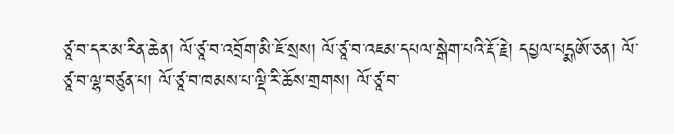ཙཱ་བ་དར་མ་རིན་ཆེན། ལོ་ཙཱ་བ་འབྲོག་མི་ཇོ་སྲས། ལོ་ཙཱ་བ་འཇམ་དཔལ་སྒེག་པའི་རྡོ་རྗེ། དཔྱལ་པདྨཨོ་ཅན། ལོ་ཙཱ་བ་ལྷ་བཙུན་པ། ལོ་ཙཱ་བ་ཁམས་པ་ལྡི་རི་ཆོས་གྲགས། ལོ་ཙཱ་བ་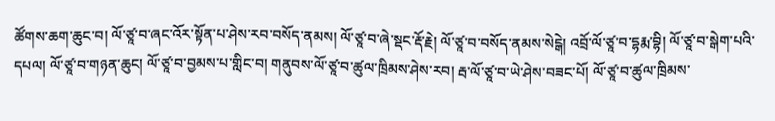ཚོགས་ཆག་ཆུང་བ། ལོ་ཙཱ་བ་ཞང་འོར་སྟོན་པ་ཤེས་རབ་བསོད་ནམས། ལོ་ཙཱ་བ་ཞེ་སྡང་རྡོ་རྗེ། ལོ་ཙཱ་བ་བསོད་ནམས་སེངྒེ། འབྲོ་ལོ་ཙཱ་བ་དྷརྨ་བྷི། ལོ་ཙཱ་བ་སྒེག་པའི་དཔལ། ལོ་ཙཱ་བ་གཉན་ཆུང། ལོ་ཙཱ་བ་བྱམས་པ་གླིང་བ། གནུབས་ལོ་ཙཱ་བ་ཚུལ་ཁྲིམས་ཤེས་རབ། རྦ་ལོ་ཙཱ་བ་ཡེ་ཤེས་བཟང་པོ། ལོ་ཙཱ་བ་ཚུལ་ཁྲིམས་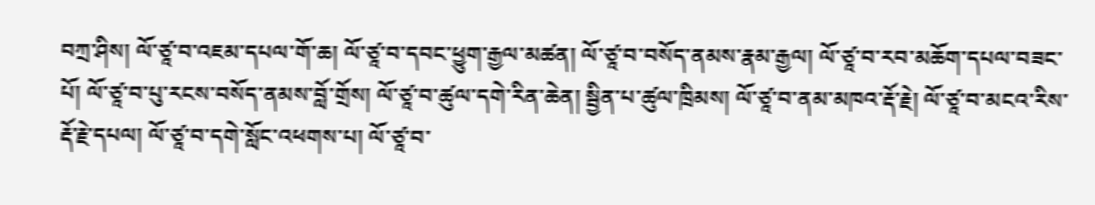བཀྲ་ཤིས། ལོ་ཙཱ་བ་འཇམ་དཔལ་གོ་ཆ། ལོ་ཙཱ་བ་དབང་ཕྱུག་རྒྱལ་མཚན། ལོ་ཙཱ་བ་བསོད་ནམས་རྣམ་རྒྱལ། ལོ་ཙཱ་བ་རབ་མཆོག་དཔལ་བཟང་པོ། ལོ་ཙཱ་བ་པུ་རངས་བསོད་ནམས་བློ་གྲོས། ལོ་ཙཱ་བ་ཚུལ་དགེ་རིན་ཆེན། སྦྱིན་པ་ཚུལ་ཁྲིམས། ལོ་ཙཱ་བ་ནམ་མཁའ་རྡོ་རྗེ། ལོ་ཙཱ་བ་མངའ་རིས་རྡོ་རྗེ་དཔལ། ལོ་ཙཱ་བ་དགེ་སློང་འཕགས་པ། ལོ་ཙཱ་བ་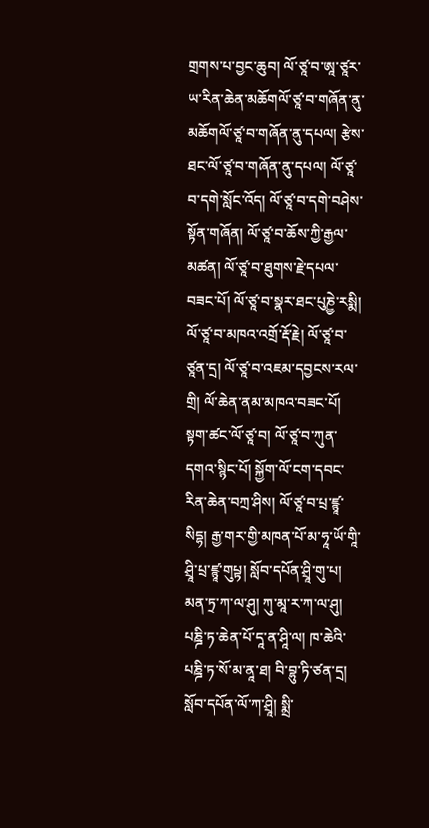གྲགས་པ་བྱང་ཆུབ། ལོ་ཙཱ་བ་ཨཱ་ཙཱར་ཡ་རིན་ཆེན་མཆོགལོ་ཙཱ་བ་གཞོན་ནུ་མཆོགལོ་ཙཱ་བ་གཞོན་ནུ་དཔལ། རྩེས་ཐང་ལོ་ཙཱ་བ་གཞོན་ནུ་དཔལ། ལོ་ཙཱ་བ་དགེ་སློང་འོད། ལོ་ཙཱ་བ་དགེ་བཤེས་སྟོན་གཞོན། ལོ་ཙཱ་བ་ཆོས་ཀྱི་རྒྱལ་མཚན། ལོ་ཙཱ་བ་ཐུགས་རྗེ་དཔལ་བཟང་པོ། ལོ་ཙཱ་བ་སྣར་ཐང་པུཎྱེ་རསྨི། ལོ་ཙཱ་བ་མཁའ་འགྲོ་རྡོ་རྗེ། ལོ་ཙཱ་བ་ཙཱན་དྲ། ལོ་ཙཱ་བ་འཇམ་དབྱངས་རལ་གྲི། ལོ་ཆེན་ནམ་མཁའ་བཟང་པོ། སྟག་ཚང་ལོ་ཙཱ་བ། ལོ་ཙཱ་བ་ཀུན་དགའ་སྙིང་པོ། སྐྱོག་ལོ་ངག་དབང་རིན་ཆེན་བཀྲ་ཤིས། ལོ་ཙཱ་བ་པྲ་ཛྙཱ་སིདྷ། རྒྱ་གར་གྱི་མཁན་པོ་མ་ཧཱ་ཡོ་གཱི་ཤྲཱི་པྲ་ཛྙཱ་གུཔྟ། སློབ་དཔོན་ཤྲཱི་གུ་པ། མན་ཏྲ་ཀ་ལ་ཤུ། ཀུ་མཱ་ར་ཀ་ལ་ཤུ། པཎྜི་ཏ་ཆེན་པོ་དཱ་ན་ཤཱི་ལ། ཁ་ཆེའི་པཎྜི་ཏ་སོ་མ་ནཱ་ཐ། བི་བྷུ་ཏི་ཙན་དྲ། སློབ་དཔོན་ལོ་ཀ་ཤྲཱི། སྨྲི་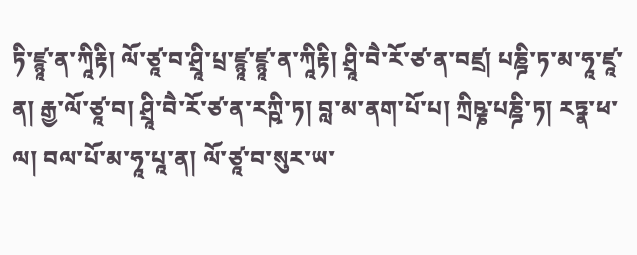ཏི་ཛྙཱ་ན་ཀཱིརྟི། ལོ་ཙཱ་བ་ཤྲཱི་པྲ་ཛྙཱ་ཛྙཱ་ན་ཀཱིརྟི། ཤྲཱི་བཻ་རོ་ཙ་ན་བཛྲ། པཎྜི་ཏ་མ་ཧཱ་ཛཱ་ན། རྒྱ་ལོ་ཙཱ་བ། ཤྲཱི་བཻ་རོ་ཙ་ན་རཀྵི་ཏ། བླ་མ་ནག་པོ་པ། ཀྲིཥྞ་པཎྜི་ཏ། རཏྣ་ཕ་ལ། བལ་པོ་མ་ཧཱ་པཱ་ན། ལོ་ཙཱ་བ་སུར་ཡ་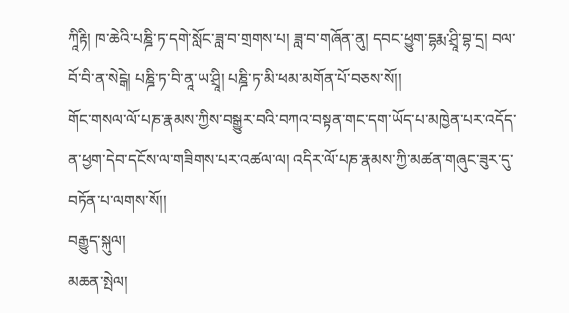ཀཱིརྟི། ཁ་ཆེའི་པཎྜི་ཏ་དགེ་སློང་ཟླ་བ་གྲགས་པ། ཟླ་བ་གཞོན་ནུ། དབང་ཕྱུག་དྷརྨ་ཤྲཱི་བྷ་དྲ། བལ་བོ་བི་ན་སེངྒེ། པཎྜི་ཏ་བི་ནཱ་ཡ་ཤྲཱི། པཎྜི་ཏ་མི་ཕམ་མགོན་པོ་བཅས་སོ།།
གོང་གསལ་ལོ་པཎ་རྣམས་ཀྱིས་བསྒྱུར་བའི་བཀའ་བསྟན་གང་དག་ཡོད་པ་མཁྱེན་པར་འདོད་ན་ཕྱག་དེབ་དངོས་ལ་གཟིགས་པར་འཚལ་ལ། འདིར་ལོ་པཎ་རྣམས་ཀྱི་མཚན་གཞུང་ཟུར་དུ་བཏོན་པ་ལགས་སོ།།
བརྒྱུད་སྐུལ།
མཆན་སྤེལ།